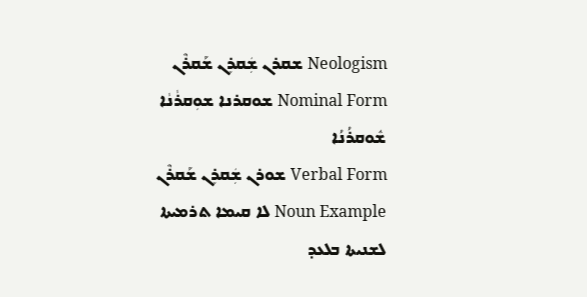Neologism ܫܩܪܢ ܫܲܩܪܸܢ ܫܰܩܪܶܢ
Nominal Form ܫܘܩܪܢܐ ܫܘܼܩܪܵܢܵܐ ܫܽܘܩܪܳܢܳܐ
Verbal Form ܫܘܪܢ ܫܲܩܪܸܢ ܫܰܩܪܶܢ
Noun Example ܠܐ ܩܝܡܐ ܬܪܡܝܬܐ ܠܫܢܝܬܐ ܒܠܥܕ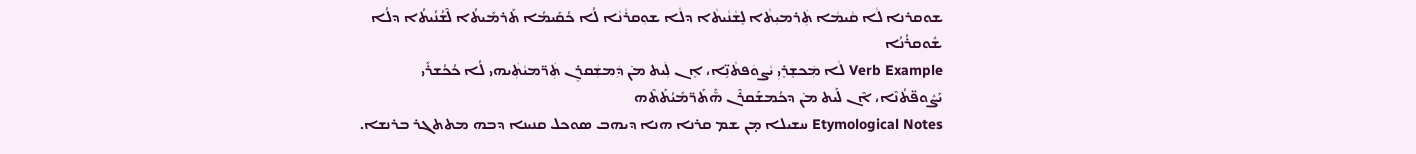ܫܘܩܪܢܐ ܠܵܐ ܩܵܝܡܵܐ ܬܲܪܡܝܼܬܵܐ ܠܸܫܵܢܵܝܬܵܐ ܕܠܵܐ ܫܘܼܩܪܵܢܵܐ ܠܳܐ ܟܳܩܰܝܡܳܐ ܬܰܪܡܺܝܬܳܐ ܠܶܫܳܢܳܝܬܳܐ ܕܠܳܐ ܫܽܘܩܪܳܢܳܐ
Verb Example ܠܵܐ ܡܲܟܫܸܪܸܝܼ ܝܵܨܘܿܦܬܵܢܹ̈ܐ، ܐܸܢ ܠܲܝܬ ܡ݁ܢ ܕܲܡܫܲܩܪܸܢ ܬܲܪ̈ܡܝܵܬܲܝܗܝ ܠܳܐ ܟܳܟܳܫܪܺܝ ܝܰܨܽܘܦ̈ܬܳܢܶܐ، ܐܶܢ ܠܰܝܬ ܡ݁ܢ ܕܟܳܡܫܰܩܪܶܢ ܗ̄ܰܬܰܪ̈ܡܺܝܳܬܰܬܶܗ
Etymological Notes ܚܫܝܠܐ ܡ̣ܢ ܫܡ ܩܪܢܐ ܗܢܐ ܕܝܗܒ ܣܘܟܠ ܩܢܝܢܐ ܕܒܗ ܡܬܬܓܪ ܒܪܢܫܐ.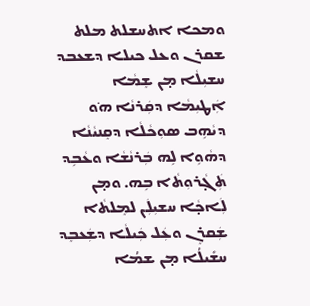ܘܡܟܐ ܐܬܚܫܠܬ ܡܠܬ ܫܩܪܢ ܘܥܠ ܟܝܠܐ ܕܫܥܒܕ ܚܫܝܼܠܵܐ ܡ̣ܢ ܫܸܡܵܐ ܐܲܛܝܼܡܵܐ ܕܩܲܪܢܵܐ ܗ݁ܘ ܕܝܵܗܹܒ ܣܘܼܟܵܠܵܐ ܕܩܸܢܝܵܢܵܐ ܕܗܵܘܹܐ ܠܹܗ ܒܲܪܢܵܫܵܐ ܘܥܵܒܹܕ ܬܲܓ̣ܵܪܘܼܬܵܐ ܒܹܗ. ܘܡ̣ܢ ܠܲܐܟ̣ܵܐ ܚܫܝܼܠܲܢ ܠܡܸܠܬܵܐ ܫܲܩܪܸܢ ܘܥܲܠ ܟܲܝܠܵܐ ܕܫܲܥܒܸܕ ܚܫܺܝܠܳܐ ܡ̣ܢ ܫܡܳܐ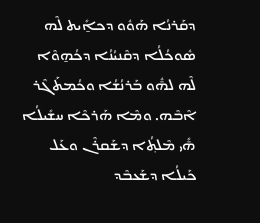ܕܩܰܪܢܳܐ ܗܰܘܽܘ ܕܟܐ̱ܺܝܬ ܠܶܗ ܣܽܘܟܳܠܳܐ ܕܩܶܢܝܳܢܳܐ ܕܟܳܗ̱ܘܶܐ ܠܶܗ ܠܗ̄ܽܘ ܒܰܪܢܳܫܳܐ ܘܟܳܡܬܰܓܶܪ ܐܶܒܶܗ. ܘܡܶܐ ܗܰܪܟܶܐ ܚܫܺܝܠܳܐ ܗ̄ܺܝ ܡܶܠܬ݂ܳܐ ܕܫܰܩܪܶܢ ܘܥܰܠ ܟܰܝܠܳܐ ܕܫܰܥܒܶܕ